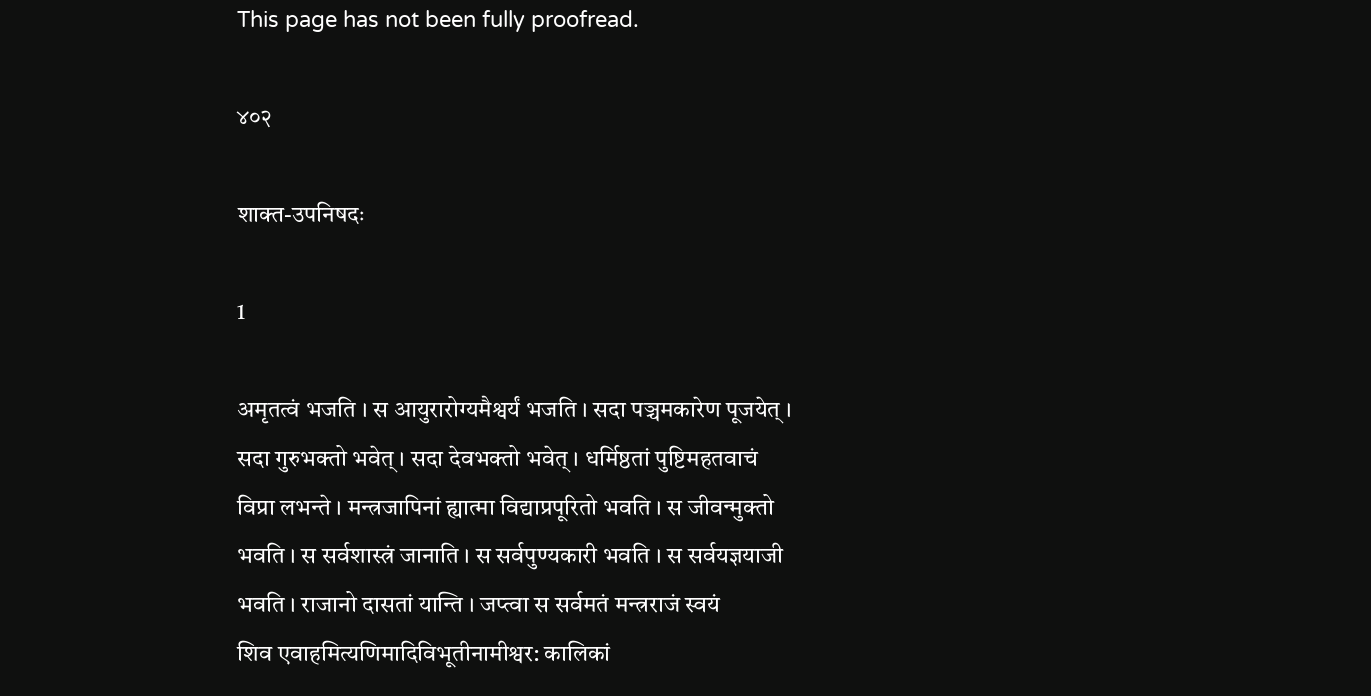This page has not been fully proofread.

४०२

शाक्त-उपनिषदः

1

अमृतत्वं भजति । स आयुरारोग्यमैश्वर्यं भजति । सदा पञ्चमकारेण पूजयेत् ।
सदा गुरुभक्तो भवेत् । सदा देवभक्तो भवेत् । धर्मिष्ठतां पुष्टिमहतवाचं
विप्रा लभन्ते । मन्त्रजापिनां ह्यात्मा विद्याप्रपूरितो भवति । स जीवन्मुक्तो
भवति । स सर्वशास्त्रं जानाति । स सर्वपुण्यकारी भवति । स सर्वयज्ञयाजी
भवति । राजानो दासतां यान्ति । जप्त्वा स सर्वमतं मन्त्रराजं स्वयं
शिव एवाहमित्यणिमादिविभूतीनामीश्वर: कालिकां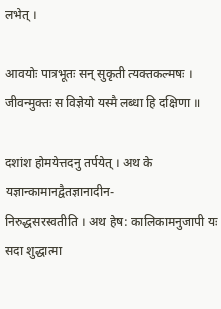लभेत् ।

आवयोः पात्रभूतः सन् सुकृती त्यक्तकल्मषः ।
जीवन्मुक्तः स विज्ञेयो यस्मै लब्धा हि दक्षिणा ॥

दशांश होमयेत्तदनु तर्पयेत् । अथ के यज्ञान्कामानद्वैतज्ञानादीन-
निरुद्धसरस्वतीति । अथ हेष: कालिकामनुजापी यः सदा शुद्धात्मा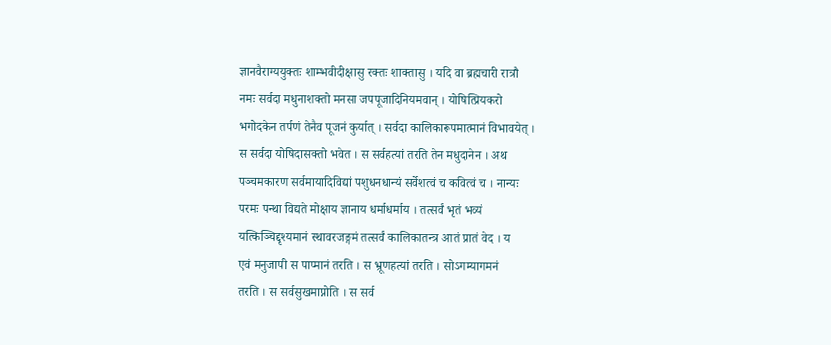ज्ञानवैराग्ययुक्तः शाम्भवीदीक्षासु रक्तः शाक्तासु । यदि वा ब्रह्मचारी रात्रौ
नमः सर्वदा मधुनाशक्तो मनसा जपपूजादिनियमवान् । योषित्प्रियकरो
भगोदकेन तर्पणं तेनैव पूजनं कुर्यात् । सर्वदा कालिकारूपमात्मानं विभावयेत् ।
स सर्वदा योषिदासक्तो भवेत । स सर्वहत्यां तरति तेन मधुदानेन । अथ
पञ्चमकारण सर्वमायादिविद्यां पशुधनधान्यं सर्वेशत्वं च कवित्वं च । नान्यः
परमः पन्था विद्यते मोक्षाय ज्ञानाय धर्माधर्माय । तत्सर्वं भृतं भव्यं
यत्किञ्चिद्दृश्यमानं स्थावरजङ्गमं तत्सर्वं कालिकातन्त्र आतं प्रातं वेद । य
एवं मनुजापी स पाप्मानं तरति । स भ्रूणहत्यां तरति । सोऽगम्यागमनं
तरति । स सर्वसुखमाप्नोति । स सर्व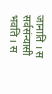जानाति । स सर्वसंन्यासी भवति । स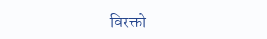विरक्तो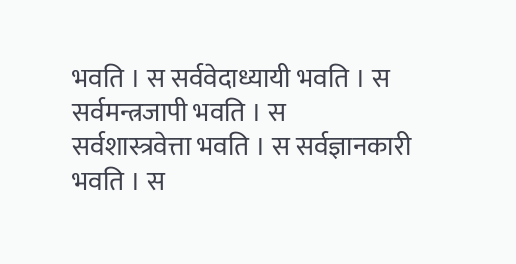भवति । स सर्ववेदाध्यायी भवति । स सर्वमन्त्रजापी भवति । स
सर्वशास्त्रवेत्ता भवति । स सर्वज्ञानकारी भवति । स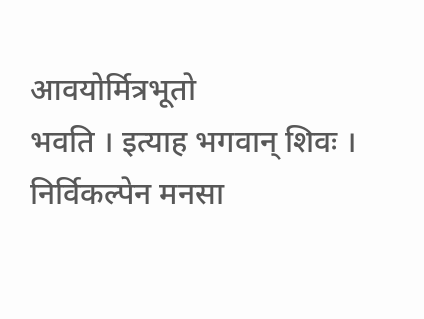आवयोर्मित्रभूतो
भवति । इत्याह भगवान् शिवः । निर्विकल्पेन मनसा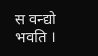स वन्द्यो भवति ।